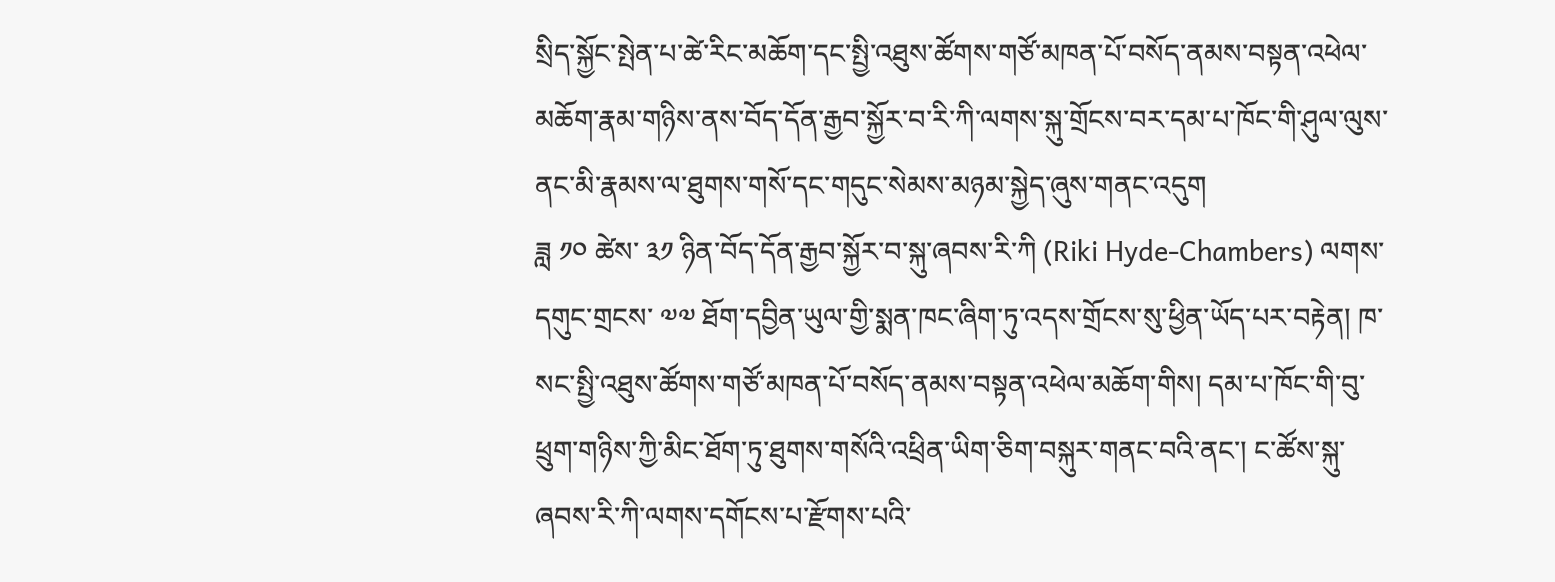སྲིད་སྐྱོང་སྤེན་པ་ཚེ་རིང་མཆོག་དང་སྤྱི་འཐུས་ཚོགས་གཙོ་མཁན་པོ་བསོད་ནམས་བསྟན་འཕེལ་མཆོག་རྣམ་གཉིས་ནས་བོད་དོན་རྒྱབ་སྐྱོར་བ་རི་ཀི་ལགས་སྐུ་གྲོངས་བར་དམ་པ་ཁོང་གི་ཤུལ་ལུས་ནང་མི་རྣམས་ལ་ཐུགས་གསོ་དང་གདུང་སེམས་མཉམ་སྐྱེད་ཞུས་གནང་འདུག
ཟླ ༡༠ ཚེས་ ༣༡ ཉིན་བོད་དོན་རྒྱབ་སྐྱོར་བ་སྐུ་ཞབས་རི་ཀི (Riki Hyde-Chambers) ལགས་དགུང་གྲངས་ ༧༧ ཐོག་དབྱིན་ཡུལ་གྱི་སྨན་ཁང་ཞིག་ཏུ་འདས་གྲོངས་སུ་ཕྱིན་ཡོད་པར་བརྟེན། ཁ་སང་སྤྱི་འཐུས་ཚོགས་གཙོ་མཁན་པོ་བསོད་ནམས་བསྟན་འཕེལ་མཆོག་གིས། དམ་པ་ཁོང་གི་བུ་ཕྲུག་གཉིས་ཀྱི་མིང་ཐོག་ཏུ་ཐུགས་གསོའི་འཕྲིན་ཡིག་ཅིག་བསྐུར་གནང་བའི་ནང་། ང་ཚོས་སྐུ་ཞབས་རི་ཀི་ལགས་དགོངས་པ་རྫོགས་པའི་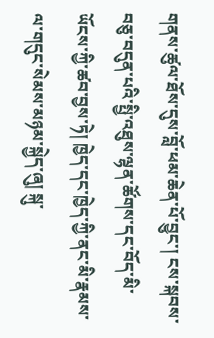གནས་ཚུལ་ཐོས་དུས་བློ་ཕམ་ཆེན་པོ་བྱུང་། ངས་སྐབས་བཅུ་བདུན་པའི་སྤྱི་འཐུས་ལྷན་ཚོགས་དང་བོད་མི་ཡོངས་ཀྱི་ཚབ་བྱས་ཏེ། ཁྱེད་དང་ཁྱེད་ཀྱི་ནང་མི་རྣམས་ལ་གདུང་སེམས་མཉམ་སྐྱེད་ཞུ། སྐུ་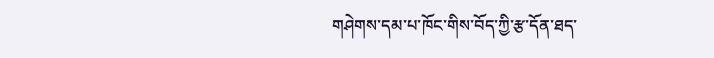གཤེགས་དམ་པ་ཁོང་གིས་བོད་ཀྱི་རྩ་དོན་ཐད་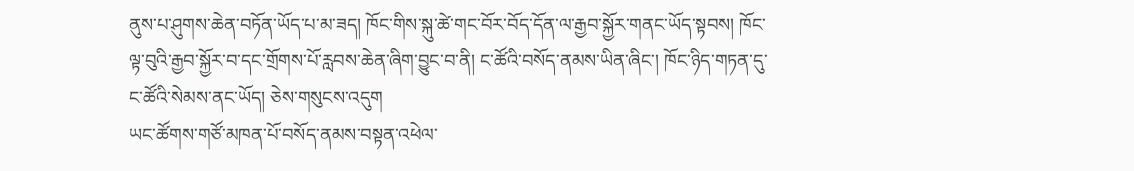ནུས་པ་ཤུགས་ཆེན་བཏོན་ཡོད་པ་མ་ཟད། ཁོང་གིས་སྐུ་ཚེ་གང་བོར་བོད་དོན་ལ་རྒྱབ་སྐྱོར་གནང་ཡོད་སྟབས། ཁོང་ལྟ་བུའི་རྒྱབ་སྐྱོར་བ་དང་གྲོགས་པོ་རླབས་ཆེན་ཞིག་བྱུང་བ་ནི། ང་ཚོའི་བསོད་ནམས་ཡིན་ཞིང་། ཁོང་ཉིད་གཏན་དུ་ང་ཚོའི་སེམས་ནང་ཡོད། ཅེས་གསུངས་འདུག
ཡང་ཚོགས་གཙོ་མཁན་པོ་བསོད་ནམས་བསྟན་འཕེལ་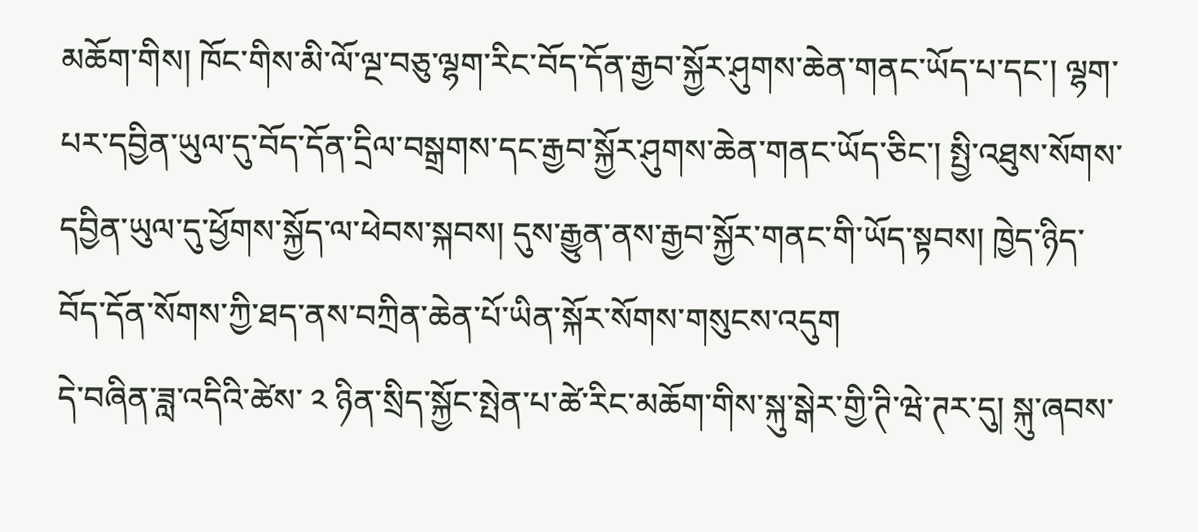མཆོག་གིས། ཁོང་གིས་མི་ལོ་ལྔ་བཅུ་ལྷག་རིང་བོད་དོན་རྒྱབ་སྐྱོར་ཤུགས་ཆེན་གནང་ཡོད་པ་དང་། ལྷག་པར་དབྱིན་ཡུལ་དུ་བོད་དོན་དྲིལ་བསྒྲགས་དང་རྒྱབ་སྐྱོར་ཤུགས་ཆེན་གནང་ཡོད་ཅིང་། སྤྱི་འཐུས་སོགས་དབྱིན་ཡུལ་དུ་ཕྱོགས་སྐྱོད་ལ་ཕེབས་སྐབས། དུས་རྒྱུན་ནས་རྒྱབ་སྐྱོར་གནང་གི་ཡོད་སྟབས། ཁྱེད་ཉིད་བོད་དོན་སོགས་ཀྱི་ཐད་ནས་བཀྲིན་ཆེན་པོ་ཡིན་སྐོར་སོགས་གསུངས་འདུག
དེ་བཞིན་ཟླ་འདིའི་ཚེས་ ༢ ཉིན་སྲིད་སྐྱོང་སྤེན་པ་ཚེ་རིང་མཆོག་གིས་སྐུ་སྒེར་གྱི་ཊི་ཝེ་ཊར་དུ། སྐུ་ཞབས་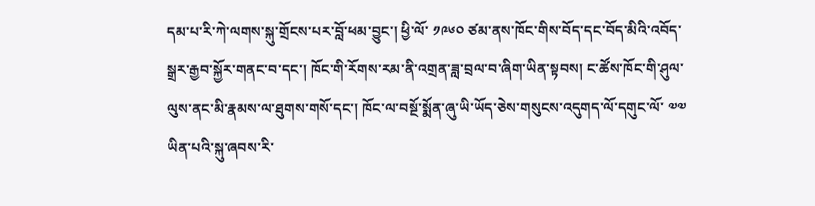དམ་པ་རི་ཀེ་ལགས་སྐུ་གྲོངས་པར་བློ་ཕམ་བྱུང་། ཕྱི་ལོ་ ༡༩༦༠ ཙམ་ནས་ཁོང་གིས་བོད་དང་བོད་མིའི་འབོད་སྒྲར་རྒྱབ་སྐྱོར་གནང་བ་དང་། ཁོང་གི་རོགས་རམ་ནི་འགྲན་ཟླ་བྲལ་བ་ཞིག་ཡིན་སྟབས། ང་ཚོས་ཁོང་གི་ཤུལ་ལུས་ནང་མི་རྣམས་ལ་ཐུགས་གསོ་དང་། ཁོང་ལ་བསྔོ་སྨོན་ཞུ་ཡི་ཡོད་ཅེས་གསུངས་འདུགད་ལོ་དགུང་ལོ་ ༧༧ ཡིན་པའི་སྐུ་ཞབས་རི་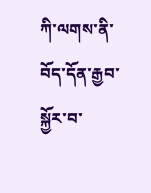ཀི་ལགས་ནི་བོད་དོན་རྒྱབ་སྐྱོར་བ་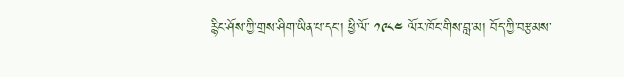རྙིང་ཤོས་ཀྱི་གྲས་ཤིག་ཡིན་པ་དང་། ཕྱི་ལོ་ ༡༩༨༤ ལོར་ཁོང་གིས་བླ་མ། བོད་ཀྱི་བརྩམས་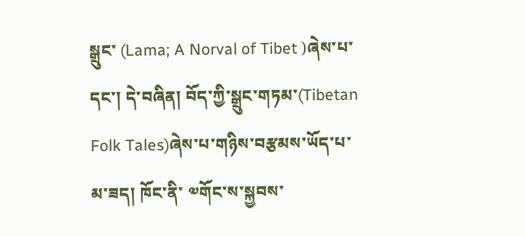སྒྲུང་ (Lama; A Norval of Tibet )ཞེས་པ་དང་། དེ་བཞིན། བོད་ཀྱི་སྒྲུང་གཏམ་(Tibetan Folk Tales)ཞེས་པ་གཉིས་བརྩམས་ཡོད་པ་མ་ཟད། ཁོང་ནི་ ༧གོང་ས་སྐྱབས་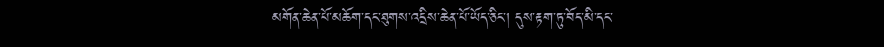མགོན་ཆེན་པོ་མཆོག་དང་ཐུགས་འདྲིས་ཆེན་པོ་ཡོད་ཅིང་། དུས་རྟག་ཏུ་བོད་མི་དང་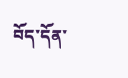བོད་དོན་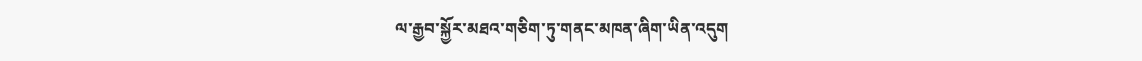ལ་རྒྱབ་སྐྱོར་མཐའ་གཅིག་ཏུ་གནང་མཁན་ཞིག་ཡིན་འདུག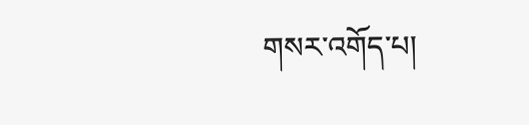གསར་འགོད་པ།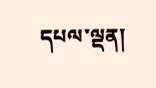དཔལ་ལྡན།